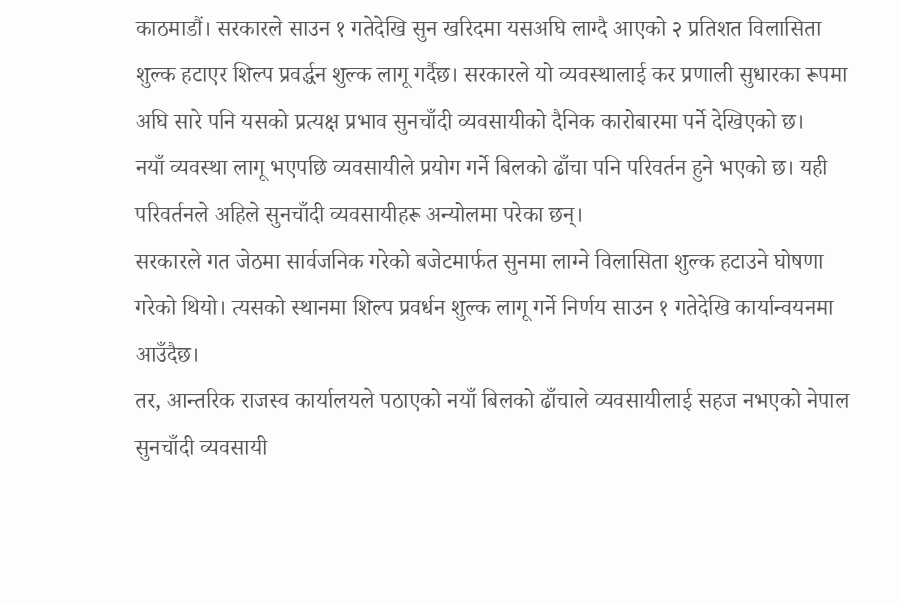काठमाडौं। सरकारले साउन १ गतेदेखि सुन खरिदमा यसअघि लाग्दै आएको २ प्रतिशत विलासिता शुल्क हटाएर शिल्प प्रवर्द्धन शुल्क लागू गर्दैछ। सरकारले यो व्यवस्थालाई कर प्रणाली सुधारका रूपमा अघि सारे पनि यसको प्रत्यक्ष प्रभाव सुनचाँदी व्यवसायीको दैनिक कारोबारमा पर्ने देखिएको छ।
नयाँ व्यवस्था लागू भएपछि व्यवसायीले प्रयोग गर्ने बिलको ढाँचा पनि परिवर्तन हुने भएको छ। यही परिवर्तनले अहिले सुनचाँदी व्यवसायीहरू अन्योलमा परेका छन्।
सरकारले गत जेठमा सार्वजनिक गरेको बजेटमार्फत सुनमा लाग्ने विलासिता शुल्क हटाउने घोषणा गरेको थियो। त्यसको स्थानमा शिल्प प्रवर्धन शुल्क लागू गर्ने निर्णय साउन १ गतेदेखि कार्यान्वयनमा आउँदैछ।
तर, आन्तरिक राजस्व कार्यालयले पठाएको नयाँ बिलको ढाँचाले व्यवसायीलाई सहज नभएको नेपाल सुनचाँदी व्यवसायी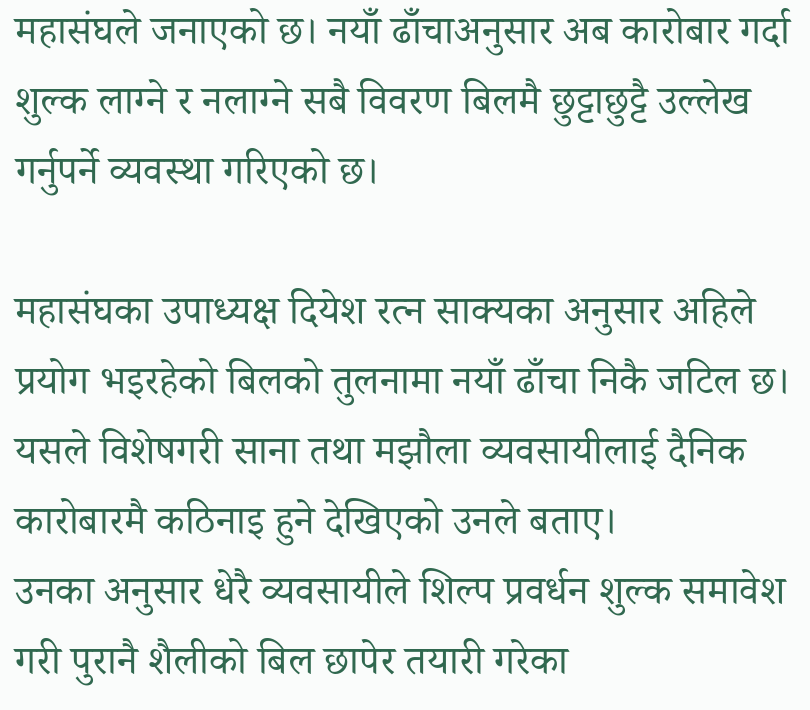महासंघले जनाएको छ। नयाँ ढाँचाअनुसार अब कारोबार गर्दा शुल्क लाग्ने र नलाग्ने सबै विवरण बिलमै छुट्टाछुट्टै उल्लेख गर्नुपर्ने व्यवस्था गरिएको छ।

महासंघका उपाध्यक्ष दियेश रत्न साक्यका अनुसार अहिले प्रयोग भइरहेको बिलको तुलनामा नयाँ ढाँचा निकै जटिल छ। यसले विशेषगरी साना तथा मझौला व्यवसायीलाई दैनिक कारोबारमै कठिनाइ हुने देखिएको उनले बताए।
उनका अनुसार धेरै व्यवसायीले शिल्प प्रवर्धन शुल्क समावेश गरी पुरानै शैलीको बिल छापेर तयारी गरेका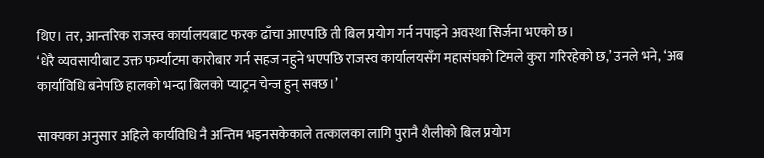थिए। तर, आन्तरिक राजस्व कार्यालयबाट फरक ढाँचा आएपछि ती बिल प्रयोग गर्न नपाइने अवस्था सिर्जना भएको छ।
‘धेरै व्यवसायीबाट उक्त फर्म्याटमा कारोबार गर्न सहज नहुने भएपछि राजस्व कार्यालयसँग महासंघको टिमले कुरा गरिरहेको छ,’ उनले भने, ‘अब कार्याविधि बनेपछि हालको भन्दा बिलको प्याट्रन चेन्ज हुन् सक्छ।’

साक्यका अनुसार अहिले कार्यविधि नै अन्तिम भइनसकेकाले तत्कालका लागि पुरानै शैलीको बिल प्रयोग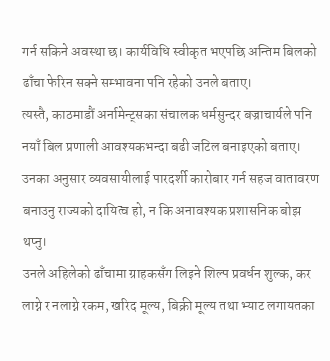गर्न सकिने अवस्था छ। कार्यविधि स्वीकृत भएपछि अन्तिम बिलको ढाँचा फेरिन सक्ने सम्भावना पनि रहेको उनले बताए।
त्यस्तै, काठमाडौं अर्नामेन्ट्सका संचालक धर्मसुन्दर बज्राचार्यले पनि नयाँ बिल प्रणाली आवश्यकभन्दा बढी जटिल बनाइएको बताए। उनका अनुसार व्यवसायीलाई पारदर्शी कारोबार गर्न सहज वातावरण बनाउनु राज्यको दायित्व हो, न कि अनावश्यक प्रशासनिक बोझ थप्नु।
उनले अहिलेको ढाँचामा ग्राहकसँग लिइने शिल्प प्रवर्धन शुल्क, कर लाग्ने र नलाग्ने रकम, खरिद मूल्य, बिक्री मूल्य तथा भ्याट लगायतका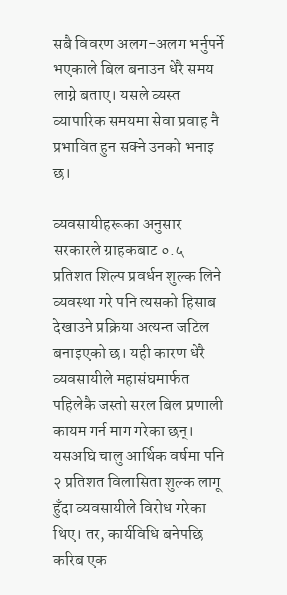सबै विवरण अलग-अलग भर्नुपर्ने भएकाले बिल बनाउन धेरै समय लाग्ने बताए। यसले व्यस्त व्यापारिक समयमा सेवा प्रवाह नै प्रभावित हुन सक्ने उनको भनाइ छ।

व्यवसायीहरूका अनुसार सरकारले ग्राहकबाट ०.५ प्रतिशत शिल्प प्रवर्धन शुल्क लिने व्यवस्था गरे पनि त्यसको हिसाब देखाउने प्रक्रिया अत्यन्त जटिल बनाइएको छ। यही कारण धेरै व्यवसायीले महासंघमार्फत पहिलेकै जस्तो सरल बिल प्रणाली कायम गर्न माग गरेका छन्।
यसअघि चालु आर्थिक वर्षमा पनि २ प्रतिशत विलासिता शुल्क लागू हुँदा व्यवसायीले विरोध गरेका थिए। तर, कार्यविधि बनेपछि करिब एक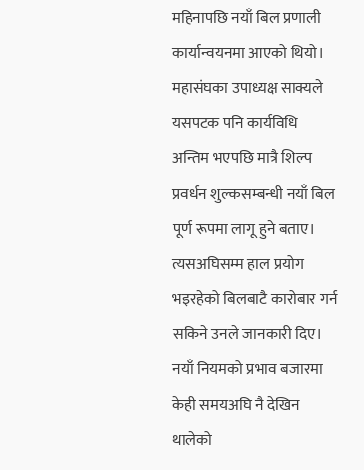महिनापछि नयाँ बिल प्रणाली कार्यान्वयनमा आएको थियो।
महासंघका उपाध्यक्ष साक्यले यसपटक पनि कार्यविधि अन्तिम भएपछि मात्रै शिल्प प्रवर्धन शुल्कसम्बन्धी नयाँ बिल पूर्ण रूपमा लागू हुने बताए। त्यसअघिसम्म हाल प्रयोग भइरहेको बिलबाटै कारोबार गर्न सकिने उनले जानकारी दिए।
नयाँ नियमको प्रभाव बजारमा केही समयअघि नै देखिन थालेको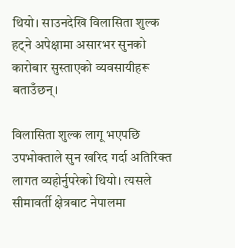थियो। साउनदेखि विलासिता शुल्क हट्ने अपेक्षामा असारभर सुनको कारोबार सुस्ताएको व्यवसायीहरू बताउँछन्।

विलासिता शुल्क लागू भएपछि उपभोक्ताले सुन खरिद गर्दा अतिरिक्त लागत व्यहोर्नुपरेको थियो। त्यसले सीमावर्ती क्षेत्रबाट नेपालमा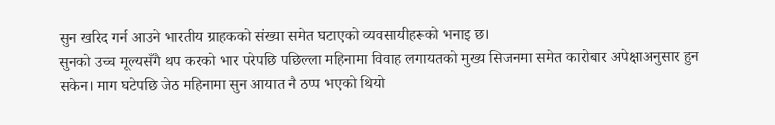सुन खरिद गर्न आउने भारतीय ग्राहकको संख्या समेत घटाएको व्यवसायीहरूको भनाइ छ।
सुनको उच्च मूल्यसँगै थप करको भार परेपछि पछिल्ला महिनामा विवाह लगायतको मुख्य सिजनमा समेत कारोबार अपेक्षाअनुसार हुन सकेन। माग घटेपछि जेठ महिनामा सुन आयात नै ठप्प भएको थियो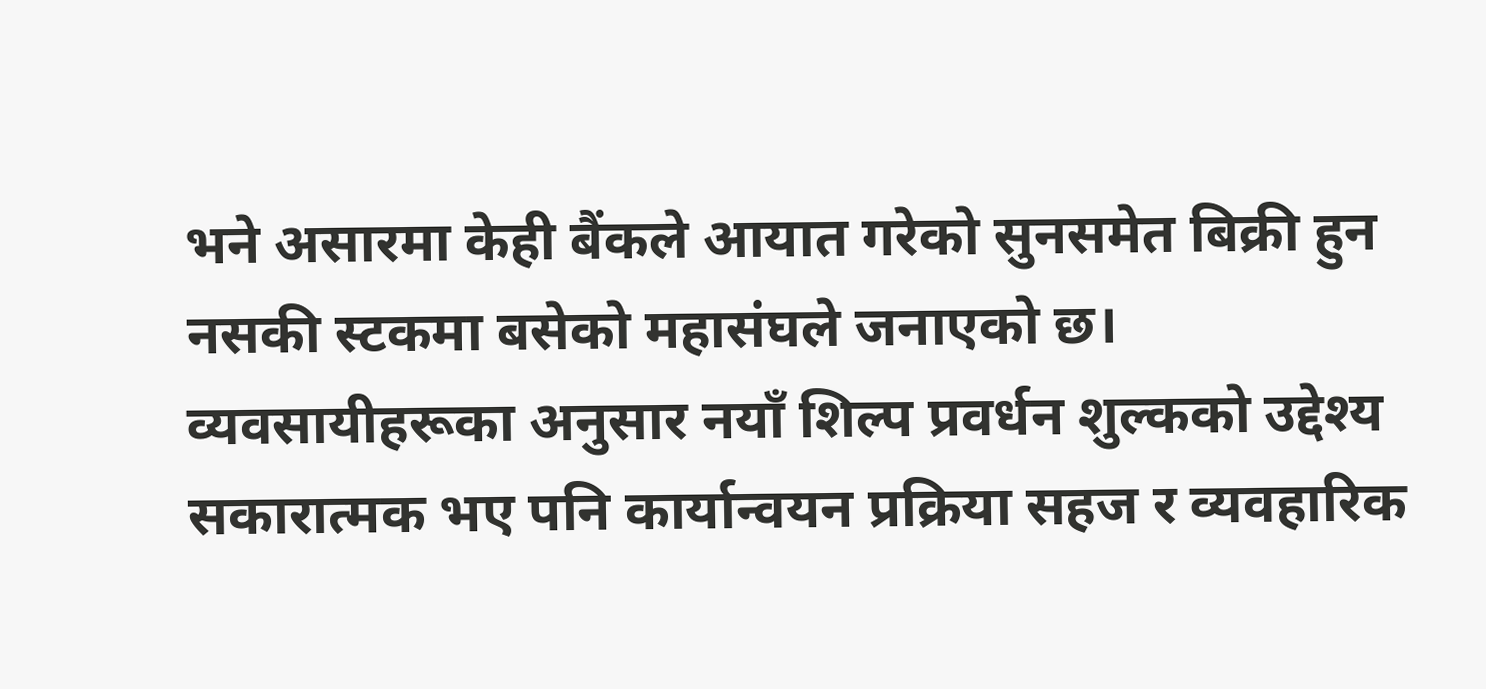भने असारमा केही बैंकले आयात गरेको सुनसमेत बिक्री हुन नसकी स्टकमा बसेको महासंघले जनाएको छ।
व्यवसायीहरूका अनुसार नयाँ शिल्प प्रवर्धन शुल्कको उद्देश्य सकारात्मक भए पनि कार्यान्वयन प्रक्रिया सहज र व्यवहारिक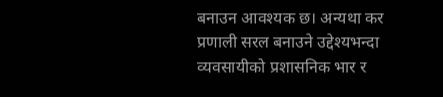बनाउन आवश्यक छ। अन्यथा कर प्रणाली सरल बनाउने उद्देश्यभन्दा व्यवसायीको प्रशासनिक भार र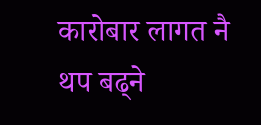कारोबार लागत नै थप बढ्ने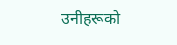उनीहरूको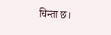चिन्ता छ।